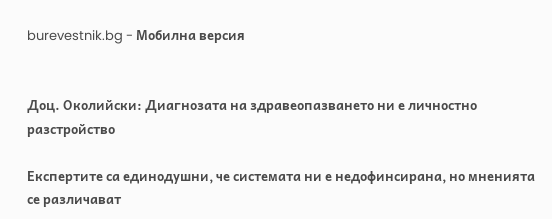burevestnik.bg - Мобилна версия


Доц. Околийски: Диагнозата на здравеопазването ни е личностно разстройство

Експертите са единодушни, че системата ни е недофинсирана, но мненията се различават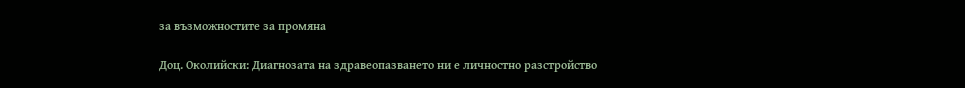за възможностите за промяна

Доц. Околийски: Диагнозата на здравеопазването ни е личностно разстройство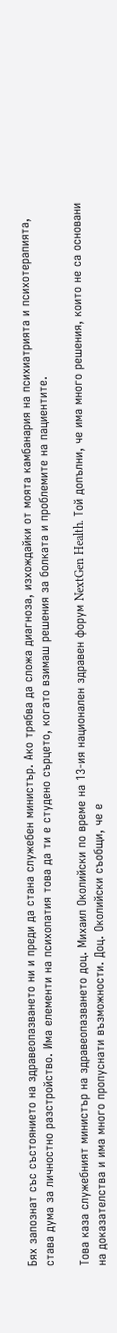Бях запознат със състоянието на здравеопазването ни и преди да стана служебен министър. Ако трябва да сложа диагноза, изхождайки от моята камбанария на психиатрията и психотерапията, става дума за личностно разстройство. Има елементи на психопатия това да ти е студено сърцето, когато взимаш решения за болката и проблемите на пациентите.

Това каза служебният министър на здравеопазването доц. Михаил Околийски по време на 13-ия национален здравен форум NextGen Health. Той допълни, че има много решения, които не са основани на доказателства и има много пропуснати възможности. Доц. Околийски съобщи, че е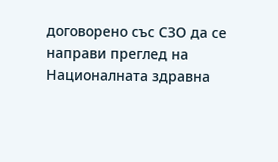договорено със СЗО да се направи преглед на Националната здравна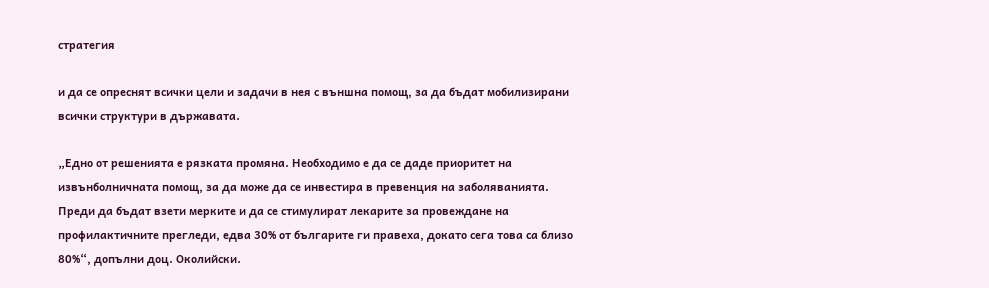стратегия

и да се опреснят всички цели и задачи в нея с външна помощ, за да бъдат мобилизирани всички структури в държавата.

„Едно от решенията е рязката промяна. Необходимо е да се даде приоритет на извънболничната помощ, за да може да се инвестира в превенция на заболяванията. Преди да бъдат взети мерките и да се стимулират лекарите за провеждане на профилактичните прегледи, едва 30% от българите ги правеха, докато сега това са близо 80%“, допълни доц. Околийски.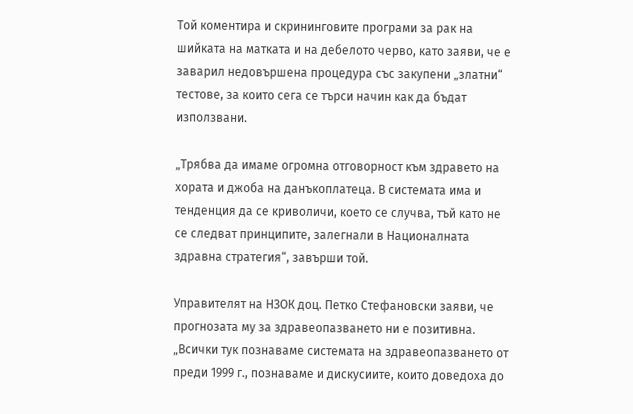Той коментира и скрининговите програми за рак на шийката на матката и на дебелото черво, като заяви, че е заварил недовършена процедура със закупени „златни“ тестове, за които сега се търси начин как да бъдат използвани.

„Трябва да имаме огромна отговорност към здравето на хората и джоба на данъкоплатеца. В системата има и тенденция да се криволичи, което се случва, тъй като не се следват принципите, залегнали в Националната здравна стратегия“, завърши той.

Управителят на НЗОК доц. Петко Стефановски заяви, че прогнозата му за здравеопазването ни е позитивна. „Всички тук познаваме системата на здравеопазването от преди 1999 г., познаваме и дискусиите, които доведоха до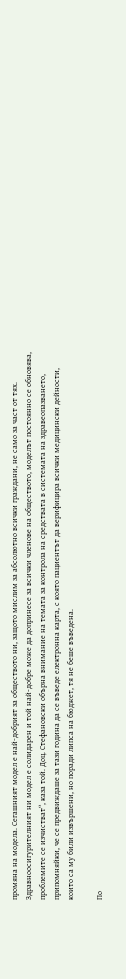промяна на модела. Сегашният модел е най-добрият за обществото ни, защото мислим за абсолютно всички граждани, не само за част от тях. Здравноосигурителният ни модел е солидарен и той най-добре може да допринесе за всички членове на обществото, моделът постоянно се обновява, проблемите се изчистват“, каза той. Доц. Стефановски обърна внимание на темата за контрола на средствата в системата на здравеопазването, припомняйки, че се предвиждаше за тази година да се въведе електронна карта, с която пациентът да верифицира всички медицински дейности, които са му били извършени, но поради липса на бюджет, тя не беше въведена.

По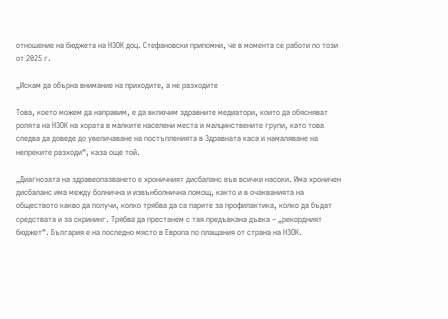отношение на бюджета на НЗОК доц. Стефановски припомни, че в момента се работи по този от 2025 г.

„Искам да обърна внимание на приходите, а не разходите

Това, което можем да направим, е да включим здравните медиатори, които да обясняват ролята на НЗОК на хората в малките населени места и малцинствените групи, като това следва да доведе до увеличаване на постъпленията в Здравната каса и намаляване на непреките разходи“, каза още той.

„Диагнозата на здравеопазването е хроничният дисбаланс във всички насоки. Има хроничен дисбаланс има между болнична и извънболнична помощ, както и в очакванията на обществото какво да получи, колко трябва да са парите за профилактика, колко да бъдат средствата и за скрининг. Трябва да престанем с тая предъвкана дъвка – „рекордният бюджет“. България е на последно място в Европа по плащания от страна на НЗОК.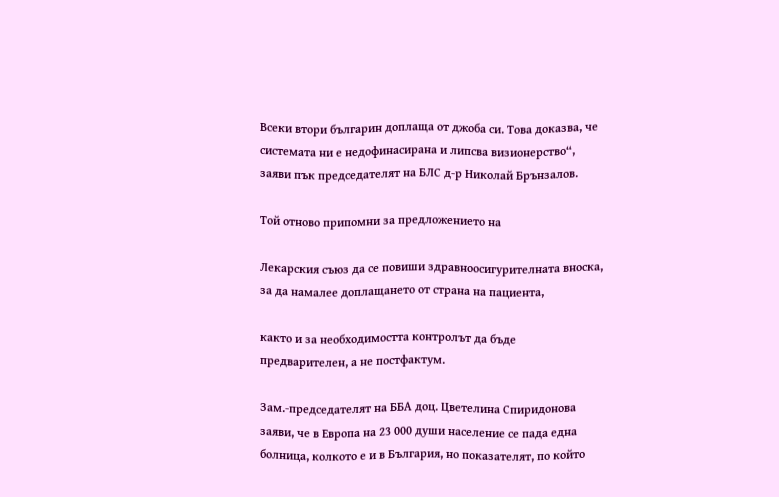Всеки втори българин доплаща от джоба си. Това доказва, че системата ни е недофинасирана и липсва визионерство“, заяви пък председателят на БЛС д-р Николай Брънзалов.

Той отново припомни за предложението на

Лекарския съюз да се повиши здравноосигурителната вноска, за да намалее доплащането от страна на пациента,

както и за необходимостта контролът да бъде предварителен, а не постфактум.

Зам.-председателят на ББА доц. Цветелина Спиридонова заяви, че в Европа на 23 000 души население се пада една болница, колкото е и в България, но показателят, по който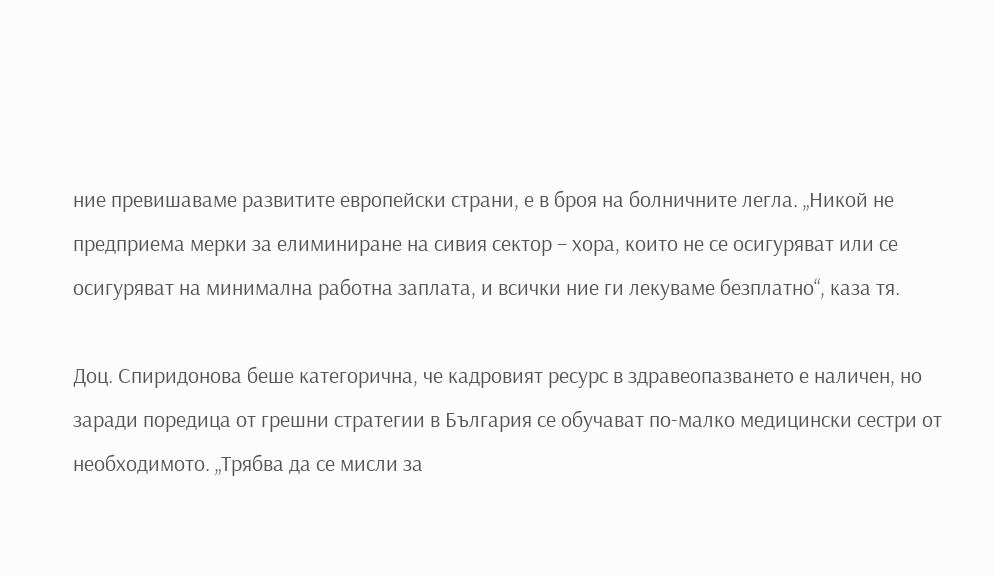ние превишаваме развитите европейски страни, е в броя на болничните легла. „Никой не предприема мерки за елиминиране на сивия сектор – хора, които не се осигуряват или се осигуряват на минимална работна заплата, и всички ние ги лекуваме безплатно“, каза тя.

Доц. Спиридонова беше категорична, че кадровият ресурс в здравеопазването е наличен, но заради поредица от грешни стратегии в България се обучават по-малко медицински сестри от необходимото. „Трябва да се мисли за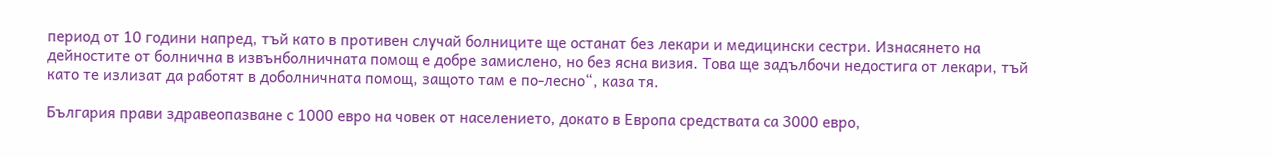период от 10 години напред, тъй като в противен случай болниците ще останат без лекари и медицински сестри. Изнасянето на дейностите от болнична в извънболничната помощ е добре замислено, но без ясна визия. Това ще задълбочи недостига от лекари, тъй като те излизат да работят в доболничната помощ, защото там е по-лесно“, каза тя.

България прави здравеопазване с 1000 евро на човек от населението, докато в Европа средствата са 3000 евро,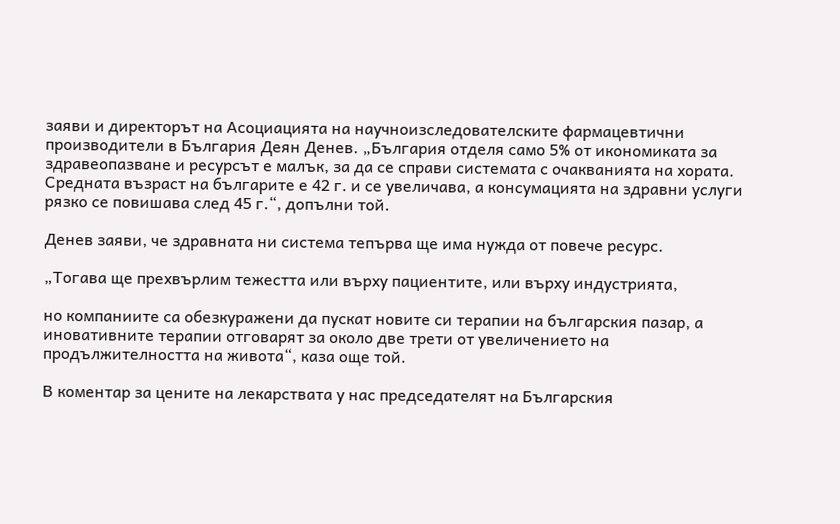заяви и директорът на Асоциацията на научноизследователските фармацевтични производители в България Деян Денев. „България отделя само 5% от икономиката за здравеопазване и ресурсът е малък, за да се справи системата с очакванията на хората. Средната възраст на българите е 42 г. и се увеличава, а консумацията на здравни услуги рязко се повишава след 45 г.“, допълни той.

Денев заяви, че здравната ни система тепърва ще има нужда от повече ресурс.

„Тогава ще прехвърлим тежестта или върху пациентите, или върху индустрията,

но компаниите са обезкуражени да пускат новите си терапии на българския пазар, а иновативните терапии отговарят за около две трети от увеличението на продължителността на живота“, каза още той.

В коментар за цените на лекарствата у нас председателят на Българския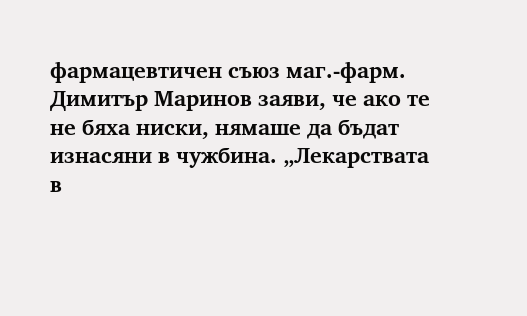фармацевтичен съюз маг.-фарм. Димитър Маринов заяви, че ако те не бяха ниски, нямаше да бъдат изнасяни в чужбина. „Лекарствата в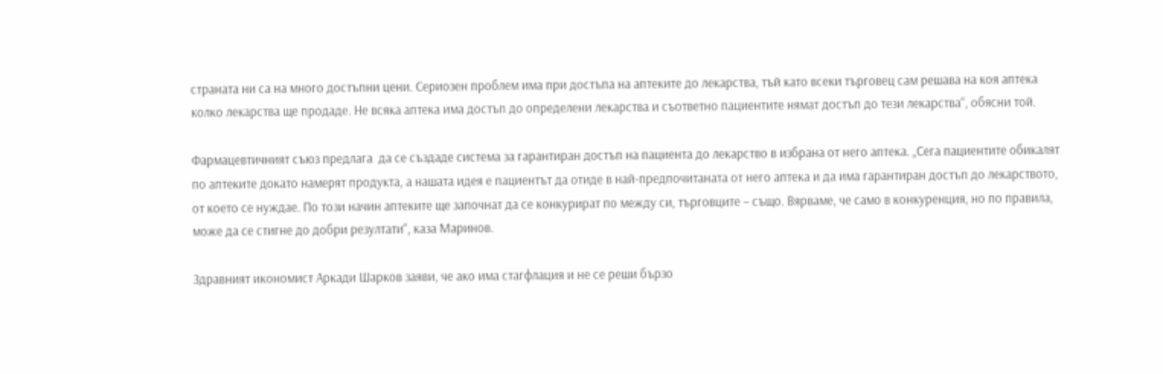страната ни са на много достъпни цени. Сериозен проблем има при достъпа на аптеките до лекарства, тъй като всеки търговец сам решава на коя аптека колко лекарства ще продаде. Не всяка аптека има достъп до определени лекарства и съответно пациентите нямат достъп до тези лекарства“, обясни той.

Фармацевтичният съюз предлага  да се създаде система за гарантиран достъп на пациента до лекарство в избрана от него аптека. „Сега пациентите обикалят по аптеките докато намерят продукта, а нашата идея е пациентът да отиде в най-предпочитаната от него аптека и да има гарантиран достъп до лекарството, от което се нуждае. По този начин аптеките ще започнат да се конкурират по между си, търговците – също. Вярваме, че само в конкуренция, но по правила, може да се стигне до добри резултати“, каза Маринов.

Здравният икономист Аркади Шарков заяви, че ако има стагфлация и не се реши бързо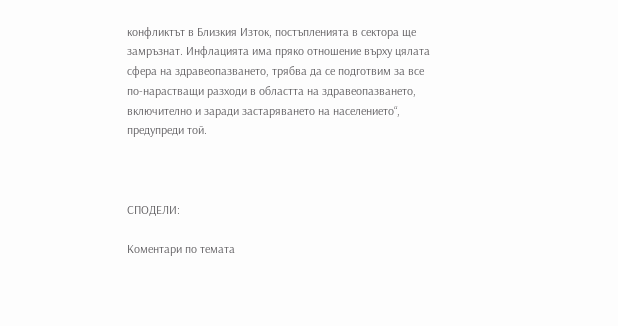конфликтът в Близкия Изток, постъпленията в сектора ще замръзнат. Инфлацията има пряко отношение върху цялата сфера на здравеопазването, трябва да се подготвим за все по-нарастващи разходи в областта на здравеопазването, включително и заради застаряването на населението“, предупреди той.



СПОДЕЛИ:

Коментари по темата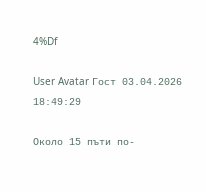4%Df

User Avatar Гост 03.04.2026 18:49:29

Около 15 пъти по-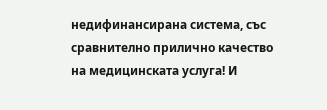недифинансирана система, със сравнително прилично качество на медицинската услуга! И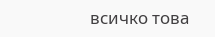всичко това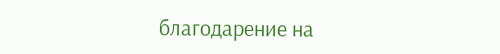благодарение на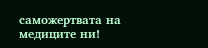саможертвата на медиците ни!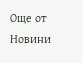Още от Новини